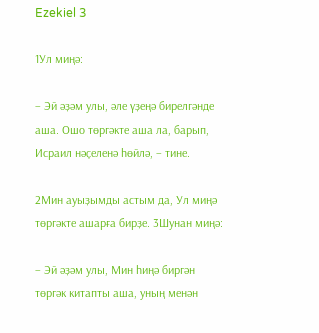Ezekiel 3

1Ул миңә:

– Эй әҙәм улы, әле үҙеңә бирелгәнде аша. Ошо төргәкте аша ла, барып, Исраил нәҫеленә һөйлә, – тине.

2Мин ауыҙымды астым да, Ул миңә төргәкте ашарға бирҙе. 3Шунан миңә:

– Эй әҙәм улы, Мин һиңә биргән төргәк китапты аша, уның менән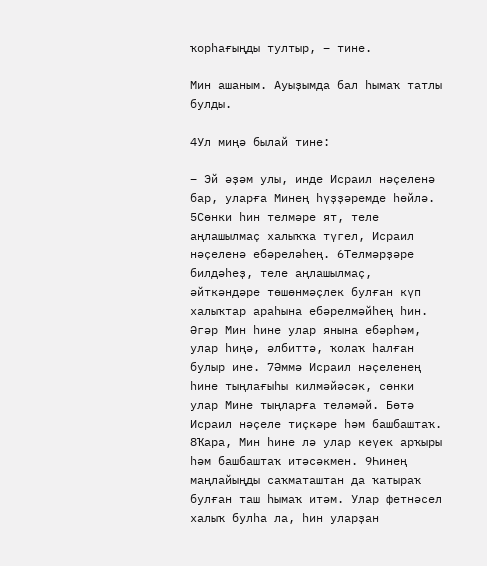ҡорһағыңды тултыр, – тине.

Мин ашаным. Ауыҙымда бал һымаҡ татлы булды.

4Ул миңә былай тине:

– Эй әҙәм улы, инде Исраил нәҫеленә бар, уларға Минең һүҙҙәремде һөйлә.
5Сөнки һин телмәре ят, теле аңлашылмаҫ халыҡҡа түгел, Исраил нәҫеленә ебәреләһең. 6Телмәрҙәре билдәһеҙ, теле аңлашылмаҫ, әйткәндәре төшөнмәҫлек булған күп халыҡтар араһына ебәрелмәйһең һин. Әгәр Мин һине улар янына ебәрһәм, улар һиңә, әлбиттә, ҡолаҡ һалған булыр ине. 7Әммә Исраил нәҫеленең һине тыңлағыһы килмәйәсәк, сөнки улар Мине тыңларға теләмәй. Бөтә Исраил нәҫеле тиҫкәре һәм башбаштаҡ. 8Ҡара, Мин һине лә улар кеүек арҡыры һәм башбаштаҡ итәсәкмен. 9Һинең маңлайыңды саҡматаштан да ҡатыраҡ булған таш һымаҡ итәм. Улар фетнәсел халыҡ булһа ла, һин уларҙан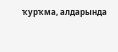ҡурҡма, алдарында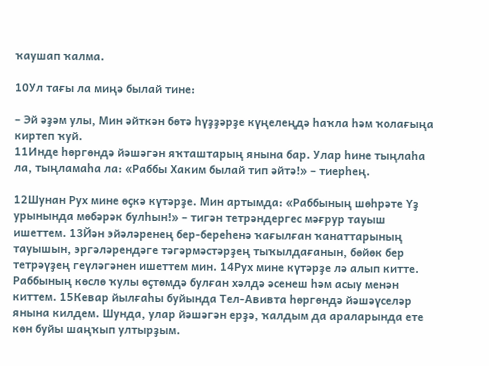ҡаушап ҡалма.

10Ул тағы ла миңә былай тине:

– Эй әҙәм улы, Мин әйткән бөтә һүҙҙәрҙе күңелеңдә һаҡла һәм ҡолағыңа киртеп ҡуй.
11Инде һөргөндә йәшәгән яҡташтарың янына бар. Улар һине тыңлаһа ла, тыңламаһа ла: «Раббы Хаким былай тип әйтә!» – тиерһең.

12Шунан Рух мине өҫкә күтәрҙе. Мин артымда: «Раббының шөһрәте Үҙ урынында мөбәрәк булһын!» – тигән тетрәндергес мәғрур тауыш ишеттем. 13Йән эйәләренең бер-береһенә ҡағылған ҡанаттарының тауышын, эргәләрендәге тәгәрмәстәрҙең тыҡылдағанын, бөйөк бер тетрәүҙең геүләгәнен ишеттем мин. 14Рух мине күтәрҙе лә алып китте. Раббының көслө ҡулы өҫтөмдә булған хәлдә әсенеш һәм асыу менән киттем. 15Кевар йылғаһы буйында Тел-Авивта һөргөндә йәшәүселәр янына килдем. Шунда, улар йәшәгән ерҙә, ҡалдым да араларында ете көн буйы шаңҡып ултырҙым.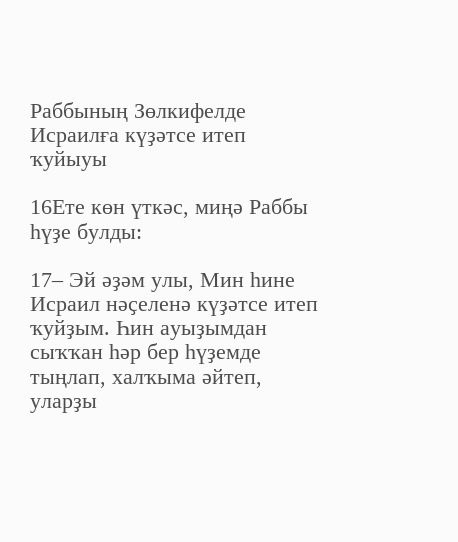Раббының Зөлкифелде Исраилға күҙәтсе итеп ҡуйыуы

16Ете көн үткәс, миңә Раббы һүҙе булды:

17– Эй әҙәм улы, Мин һине Исраил нәҫеленә күҙәтсе итеп ҡуйҙым. Һин ауыҙымдан сыҡҡан һәр бер һүҙемде тыңлап, халҡыма әйтеп, уларҙы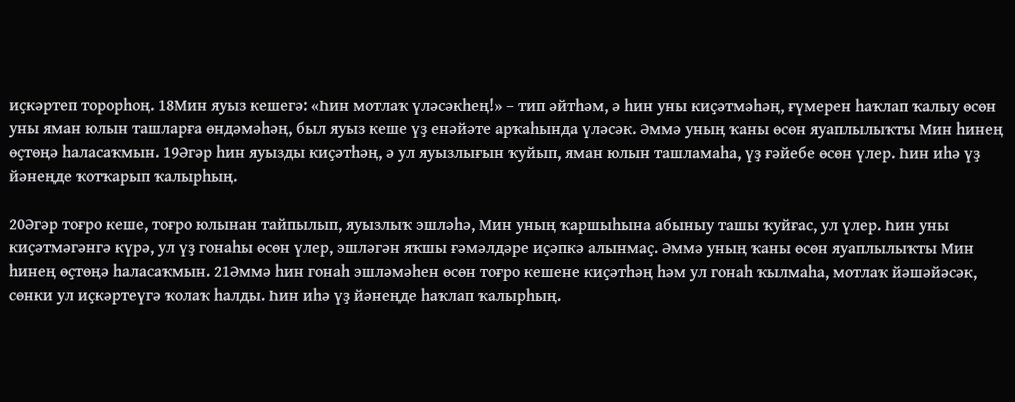иҫкәртеп торорһоң. 18Мин яуыз кешегә: «Һин мотлаҡ үләсәкһең!» – тип әйтһәм, ә һин уны киҫәтмәһәң, ғүмерен һаҡлап ҡалыу өсөн уны яман юлын ташларға өндәмәһәң, был яуыз кеше үҙ енәйәте арҡаһында үләсәк. Әммә уның ҡаны өсөн яуаплылыҡты Мин һинең өҫтөңә һаласаҡмын. 19Әгәр һин яуызды киҫәтһәң, ә ул яуызлығын ҡуйып, яман юлын ташламаһа, үҙ ғәйебе өсөн үлер. Һин иһә үҙ йәнеңде ҡотҡарып ҡалырһың.

20Әгәр тоғро кеше, тоғро юлынан тайпылып, яуызлыҡ эшләһә, Мин уның ҡаршыһына абыныу ташы ҡуйғас, ул үлер. Һин уны киҫәтмәгәнгә күрә, ул үҙ гонаһы өсөн үлер, эшләгән яҡшы ғәмәлдәре иҫәпкә алынмаҫ. Әммә уның ҡаны өсөн яуаплылыҡты Мин һинең өҫтөңә һаласаҡмын. 21Әммә һин гонаһ эшләмәһен өсөн тоғро кешене киҫәтһәң һәм ул гонаһ ҡылмаһа, мотлаҡ йәшәйәсәк, сөнки ул иҫкәртеүгә ҡолаҡ һалды. Һин иһә үҙ йәнеңде һаҡлап ҡалырһың.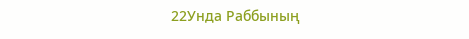22Унда Раббының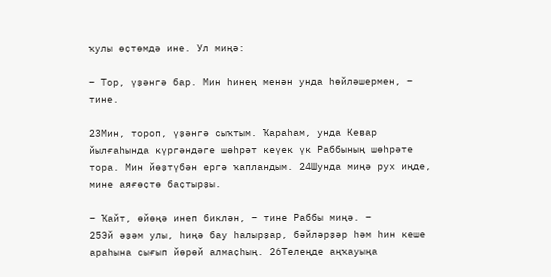ҡулы өҫтөмдә ине. Ул миңә:

– Тор, үҙәнгә бар. Мин һинең менән унда һөйләшермен, – тине.

23Мин, тороп, үҙәнгә сыҡтым. Ҡараһам, унда Кевар йылғаһында күргәндәге шөһрәт кеүек үк Раббының шөһрәте тора. Мин йөҙтүбән ергә ҡапландым. 24Шунда миңә рух иңде, мине аяғөҫтө баҫтырҙы.

– Ҡайт, өйөңә инеп биклән, – тине Раббы миңә. –
25Эй әҙәм улы, һиңә бау һалырҙар, бәйләрҙәр һәм һин кеше араһына сығып йөрөй алмаҫһың. 26Телеңде аңҡауыңа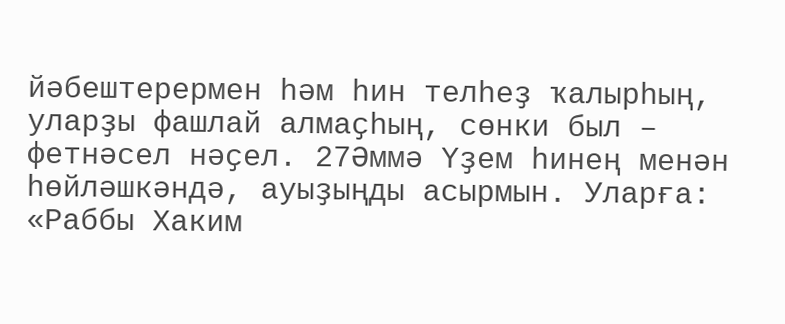йәбештерермен һәм һин телһеҙ ҡалырһың, уларҙы фашлай алмаҫһың, сөнки был – фетнәсел нәҫел. 27Әммә Үҙем һинең менән һөйләшкәндә, ауыҙыңды асырмын. Уларға: «Раббы Хаким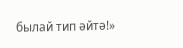былай тип әйтә!»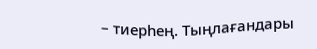– тиерһең. Тыңлағандары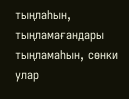тыңлаһын, тыңламағандары тыңламаһын, сөнки улар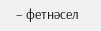– фетнәсел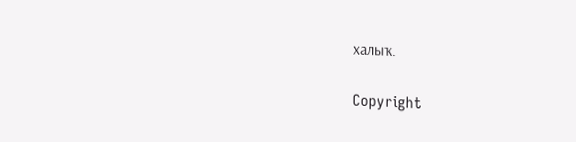халыҡ.

Copyright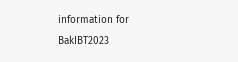information for BakIBT2023